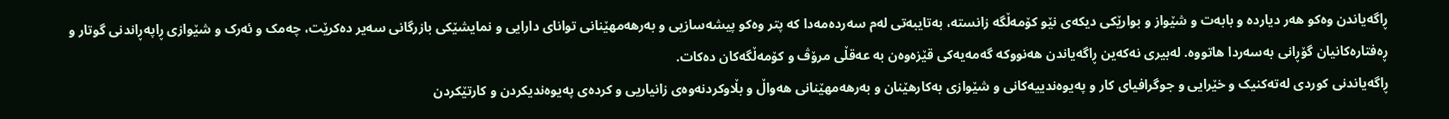ڕاگەیاندن وەکو هەر دیاردە و بابەت و شێواز و بوارێکی دیکەی نێو کۆمەڵگە زانستە، بەتایبەتی لەم سەردەمەدا کە پتر وەکو پیشەسازیی و بەرهەمهێنانی توانای دارایی و نمایشێکی بازرگانی سەیر دەکرێت، چەمک و ئەرک و شێوازی ڕاپەڕاندنی گوتار و ڕەفتارەکانیان گۆڕانی بەسەردا هاتووە. لەبیری نەکەین ڕاگەیاندن هەنووکە گەمەیەکی قێزەوەن بە عەقڵی مرۆڤ و کۆمەڵگەکان دەکات.
ڕاگەیاندنی کوردی لەتەکنیک و خێرایی و جوگرافیای کار و پەیوەندییەکانی و شێوازی بەکارهێنان و بەرهەمهێنانی هەواڵ و بڵاوکردنەوەی زانیاریی و کردەی پەیوەندیکردن و کارتێکردن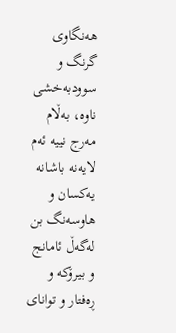هەنگاوی گرنگ و سوودبەخشی ناوە، بەڵام مەرج نییە ئەم لایەنە باشانە یەکسان و هاوسەنگ بن لەگەڵ ئامانج و بیرۆکە و ڕەفتار و توانای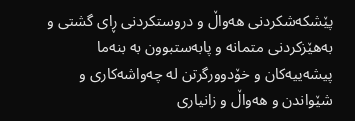پێشکەشکردنی هەواڵ و دروستکردنی ڕای گشتی و بەهێزکردنی متمانە و پابەستبوون بە بنەما پیشەییەکان و خۆدوورگرتن لە چەواشەکاری و شێواندن و هەواڵ و زانیاری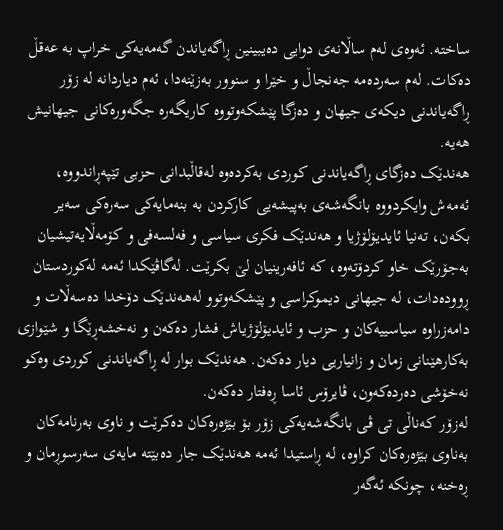ساختە. ئەوەی لەم ساڵانەی دوایی دەیبینین ڕاگەیاندن گەمەیەکی خراپ بە عەقڵ دەکات. لەم سەردەمە جەنجاڵ و خێرا و سنوور بەزێنەدا، ئەم دیاردانە لە زۆر ڕاگەیاندنی دیکەی جیهان و دەزگا پێشکەوتووە کاریگەرە جگەورەکانی جیهانیش هەیە.
هەندێک دەزگای ڕاگەیاندنی کوردی بەکردەوە لەقاڵبدانی حزبی تێپەڕاندووە، ئەمەش وایکردووە بانگەشەی بەپیشەیی کارکردن بە بنەمایەکی سەرەکی سەیر بکەن، تەنیا ئایدیۆلۆژیا و هەندێک فکری سیاسی و فەلسەفی و کۆمەڵایەتیشیان بەجۆرێک خاو کردۆتەوە، کە ئافەرینیان لێ بکرێت. لەگاڤێکدا ئەمە لەکوردستان ڕوودەدات، لە جیهانی دیموکراسی و پێشکەوتوو لەهەندێک دۆخدا دەسەڵات و دامەزراوە سیاسییەکان و حزب و ئایدیۆلۆژیاش فشار دەکەن و نەخشەڕێگا و شێوازی بەکارهێنانی زمان و زانیاریی دیار دەکەن. هەندێک بوار لە ڕاگەیاندنی کوردی وەکو نەخۆشی دەردەکەون، ڤایرۆس ئاسا ڕەفتار دەکەن.
لەزۆر کەناڵی تی ڤی بانگەشەیەکی زۆر بۆ بێژەرەکان دەکرێت و ناوی بەرنامەکان بەناوی بێژەرەکان کراوە، لە ڕاستیدا ئەمە هەندێک جار دەبێتە مایەی سەرسوڕمان و ڕەخنە، چونکە ئەگەر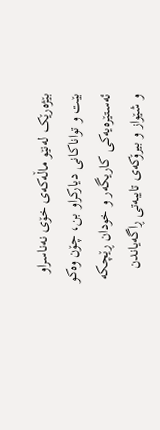بێژەرێک لەنێو ماڵەکەی خۆی نەناسراو بێت و تواناکانی دیارکراو بن، چۆن وەکو ئەستێرەیەکی کاریگەر و خودان ڕێچکە و شێواز و بیرۆکەی تایبەتی ڕاگەیاندن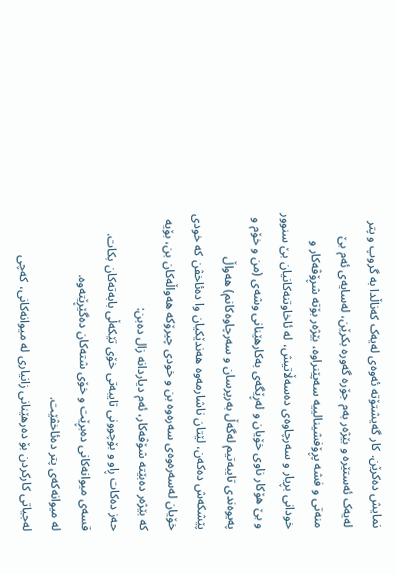نمایش دەکرێن. کار گەیشتۆتە ئەوەی لەیەک کەناڵدا بە گروپ و پتر لەیەک ئەستێرە و بێژەر بەم جۆرە گەورە بکرێن، لەسایەی ئەم بێ منەتی و فشە پڕۆفشینالییە سەپێنراوە، بێژەر بۆتە شڕۆڤەکار و خودانی بڕیار و سەرچاوەی دەسەڵاتیش، لە ئاخاوتنەکانیان بێ سنوور و بێ هۆکار ناوی خۆیان و لەڕێگەی بەکارهێنانی وشەی (من و خۆم و پەیوەندی تایبەتیم لەگەڵ بەرپرسان و سەرچاوەکانم) هەواڵ پێشکەش دەکەن، لێتان ناشارمەوە هەندێکیان وا دەئاخڤن کە خودی خۆیان لەسەرەوەی سەرەوە بن و خودی چیرۆکە هەواڵەکان بن، بۆیە کە بێژەر دەبێتە شۆڤەکار، ئەم دیاردانە زال دەبن:
حەز دەکات ڕاو و بۆچوونی تایبەتی خۆی تێکەڵی بابەتەکان بکات.
قسەی میوانەکانی دەبڕێت و خۆی شتەکان دەگێڕێتەوە.
لە میوانەکەی پتر دەئاخڤێت.
لەجیاتی کارکردن بۆ دەرهێنانی زانیاری لە میوانەکانی، کەچی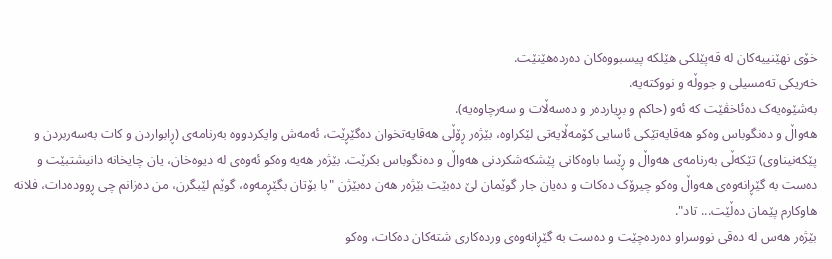خۆی نهێنییەکان لە قەپێلکی هێلکە پیسبووەکان دەردەهێنێت.
خەریکی تەمسیلی و جووڵە و نووکتەیە.
بەشێوەیەک دەئاخڤێت کە ئەو (حاکم و بڕیاردەر و دەسەڵات و سەرچاوەیە).
هەواڵ و دەنگوباس وەکو هەقایەتێکی ئاسایی کۆمەڵایەتی لێکراوە، بێژەر ڕۆڵی هەقایەتخوان دەگێڕێت، ئەمەش وایکردووە بەرنامەی (ڕابواردن و کات بەسەربردن و پێکەنیناوی) تێکەڵی بەرنامەی هەواڵ و ڕێسا باوەکانی پێشکەشکردنی هەواڵ و دەنگوباس بکرێت. بێژەر هەیە وەکو ئەوەی لە دیوەخان، یان چایخانە دانیشتبێت و دەست بە گێڕانەوەی هەواڵ وەکو چیرۆک دەکات و دەیان جار گوێمان لێ دەبێت بێژەر هەن دەبێژن "با بۆتان بگێڕمەوە، گوێم لێبگرن، من دەزانم چی ڕوودەدات، فلانە هاوکارم پێمان دەڵێت... تاد".
بێژەر هەس لە دەقی نووسراو دەردەچێت و دەست بە گێڕانەوەی وردەکاری شتەکان دەکات، وەکو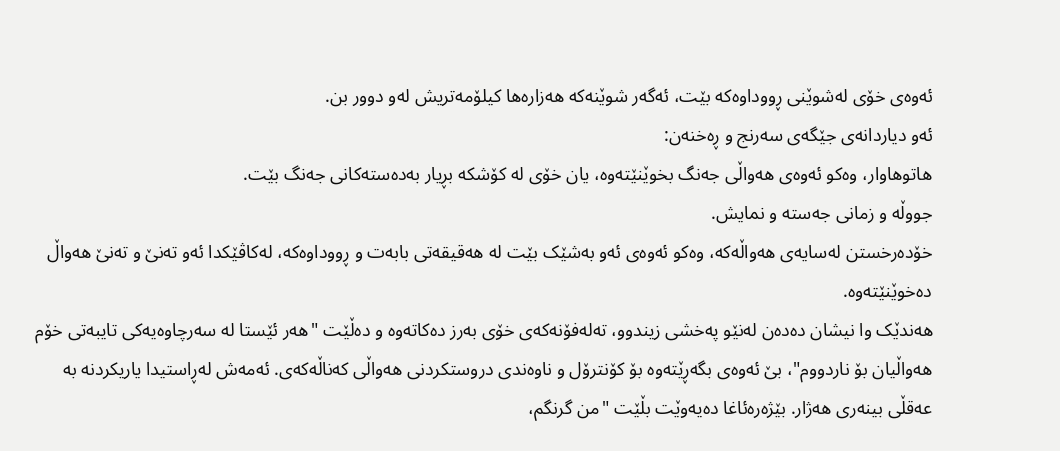ئەوەی خۆی لەشوێنی ڕووداوەکە بێت، ئەگەر شوێنەکە هەزارەها کیلۆمەتریش لەو دوور بن.
ئەو دیاردانەی جێگەی سەرنج و ڕەخنەن:
هاتوهاوار، وەکو ئەوەی هەواڵی جەنگ بخوێنێتەوە، یان خۆی لە کۆشکە بڕیار بەدەستەکانی جەنگ بێت.
جووڵە و زمانی جەستە و نمایش.
خۆدەرخستن لەسایەی هەواڵەکە، وەکو ئەوەی ئەو بەشێک بێت لە هەقیقەتی بابەت و ڕووداوەکە، لەکاڤێکدا ئەو تەنێ و تەنێ هەواڵ دەخوێنێتەوە.
هەندێک وا نیشان دەدەن لەنێو پەخشی زیندوو، تەلەفۆنەکەی خۆی بەرز دەکاتەوە و دەڵێت "هەر ئێستا لە سەرچاوەیەکی تایبەتی خۆم هەواڵیان بۆ ناردووم"، بێ ئەوەی بگەڕێتەوە بۆ کۆنترۆل و ناوەندی دروستکردنی هەواڵی کەناڵەکەی. ئەمەش لەڕاستیدا یاریکردنە بە عەقڵی بینەری هەژار. بێژەرەئاغا دەیەوێت بڵێت "من گرنگم،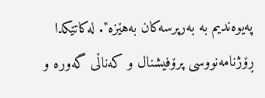پەیوەندیم بە بەرپرسەکان بەهێزە". لەکاتێکدا ڕۆژنامەنووسی پرۆفیشنال و کەناڵی گەورە و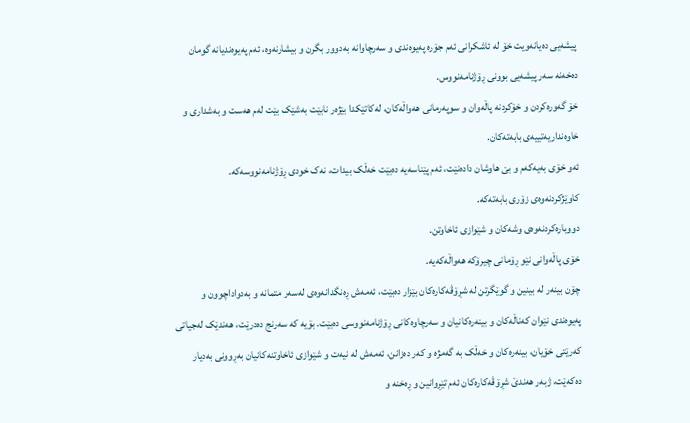پیشەیی دەیانەویت خۆ لە ئاشکرانی ئەم جۆرە پەیوەندی و سەرچاوانە بەدوور بگرن و بیشارنەوە، ئەم پەیوەندیانە گومان دەخەنە سەر پیشەیی بوونی ڕۆژنامەنووس.
خۆ گەورەکردن و خۆکردنە پاڵەوان و سوپەرمانی هەواڵەکان، لەکاتێکدا بێژەر نابێت بەشێک بێت لەم هەست و بەشداری و خاوەنداریەتییەی بابەتەکان.
ئەو خۆی بەیەکەم و بێ هاوشان دادەنێت، ئەم پێناسەیە دەبێت خەڵک بیدات، نەک خودی ڕۆژنامەنووسەکە.
کاوێژکردنەوەی زۆری بابەتەکە.
دووبارەکردنەوەی وشەکان و شێوازی ئاخاوتن.
خۆی پاڵەوانی نێو ڕۆمانی چیرۆکە هەواڵەکەیە.
چۆن بینەر لە بینین و گوێگرتن لە شڕۆڤەکارەکان بێزار دەبێت، ئەمەش ڕەنگدانەوەی لەسەر متمانە و بەدواداچوون و پەیوەندی نێوان کەناڵەکان و بینەرەکانیان و سەرچاوەکانی ڕۆژنامەنووسی دەبێت. بۆیە کە سەرنج دەدرێت، هەندێک لەجیاتی کەرێتی خۆیان، بینەرەکان و خەڵک بە گەمژە و کەر دەزانن، ئەمەش لە نیەت و شێوازی ئاخاوتنەکانیان بەڕوونی بەدیار دەکەێت، ژبەر هەندێ شڕۆڤەکارەکان ئەم تێڕوانین و ڕەخنە و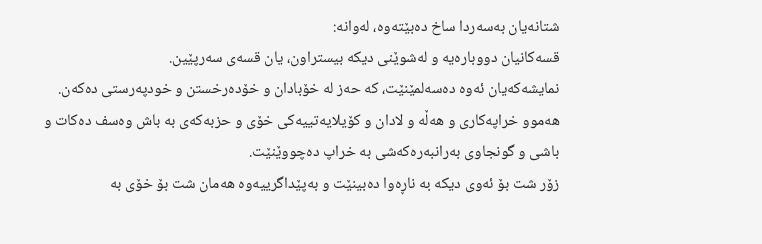شتانەیان بەسەردا ساخ دەبێتەوە، لەوانە:
قسەکانیان دووبارەیە و لەشوێنی دیکە بیستراون، یان قسەی سەرپێین.
نمایشەکەیان ئەوە دەسەلمێنێت، کە حەز لە خۆبادان و خۆدەرخستن و خودپەرستی دەکەن.
هەموو خراپەکاری و هەڵە و لادان و کۆیلایەتییەکی خۆی و حزبەکەی بە باش وەسف دەکات و باشی و گونجاوی بەرانبەرەکەشی بە خراپ دەچووێنێت.
زۆر شت بۆ ئەوی دیکە بە ناڕەوا دەبینێت و بەپێداگرییەوە هەمان شت بۆ خۆی بە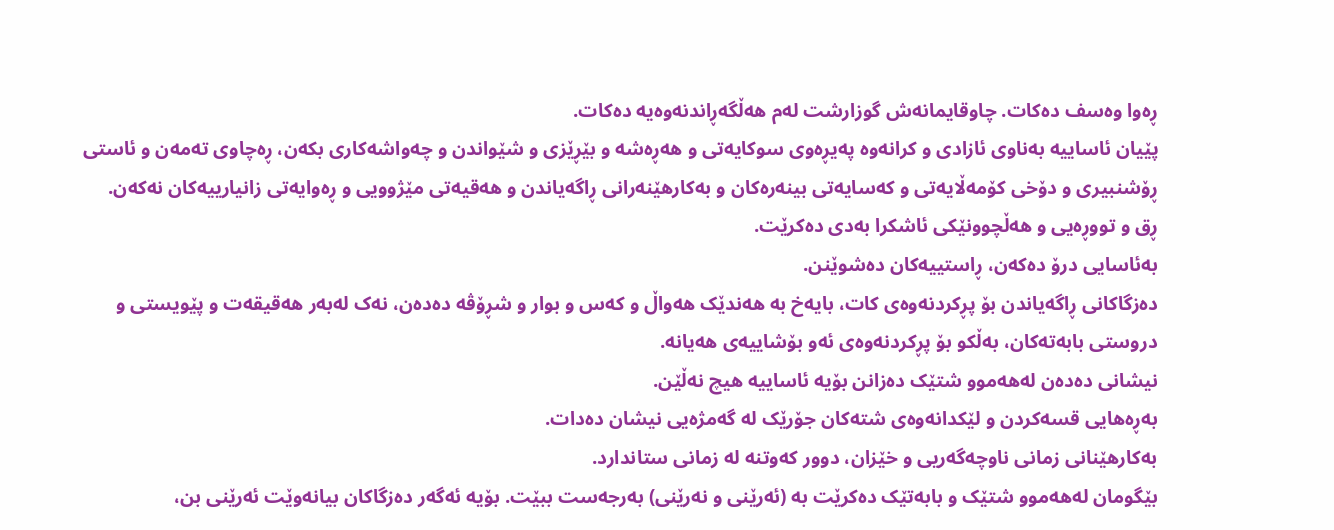ڕەوا وەسف دەکات. چاوقایمانەش گوزارشت لەم هەڵگەڕاندنەوەیە دەکات.
پێیان ئاساییە بەناوی ئازادی و کرانەوە پەیڕەوی سوکایەتی و هەڕەشە و بێڕێزی و شێواندن و چەواشەکاری بکەن، ڕەچاوی تەمەن و ئاستی ڕۆشنبیری و دۆخی کۆمەڵایەتی و کەسایەتی بینەرەکان و بەکارهێنەرانی ڕاگەیاندن و هەقیەتی مێژوویی و ڕەوایەتی زانیارییەکان نەکەن.
ڕق و تووڕەیی و هەڵچوونێکی ئاشکرا بەدی دەکرێت.
بەئاسایی درۆ دەکەن، ڕاستییەکان دەشوێنن.
دەزگاکانی ڕاگەیاندن بۆ پڕکردنەوەی کات، بایەخ بە هەندێک هەواڵ و کەس و بوار و شڕۆڤە دەدەن، نەک لەبەر هەقیقەت و پێویستی و دروستی بابەتەکان، بەڵکو بۆ پڕکردنەوەی ئەو بۆشاییەی هەیانە.
نیشانی دەدەن لەهەموو شتێک دەزانن بۆیە ئاساییە هیچ نەڵێن.
بەڕەهایی قسەکردن و لێکدانەوەی شتەکان جۆرێک لە گەمژەیی نیشان دەدات.
بەکارهێنانی زمانی ناوچەگەریی و خێزان، دوور کەوتنە لە زمانی ستاندارد.
بێگومان لەهەموو شتێک و بابەتێک دەکرێت بە (ئەرێنی و نەرێنی) بەرجەست ببێت. بۆیە ئەگەر دەزگاکان بیانەوێت ئەرێنی بن،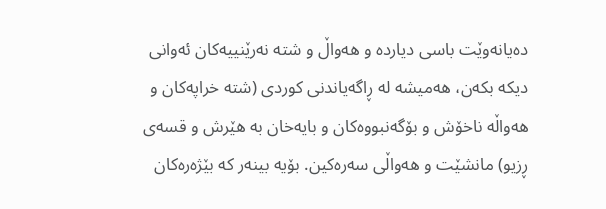دەیانەوێت باسی دیاردە و هەواڵ و شتە نەرێنییەکان ئەوانی دیکە بکەن، هەمیشە لە ڕاگەیاندنی کوردی (شتە خراپەکان و هەواڵە ناخۆش و بۆگەنبووەکان و بایەخان بە هێرش و قسەی ڕزیو) مانشێت و هەواڵی سەرەکین. بۆیە بینەر کە بێژەرەکان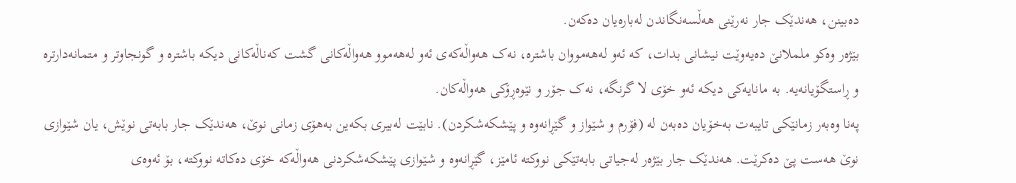دەبینن، هەندێک جار نەرێنی هەڵسەنگاندن لەبارەیان دەکەن.
بێژەر وەکو ململانێ دەیەوێت نیشانی بدات، کە ئەو لەهەمووان باشترە، نەک هەواڵەکەی ئەو لەهەموو هەواڵەکانی گشت کەناڵەکانی دیکە باشترە و گونجاوتر و متمانەدارترە و ڕاستگۆیانەیە. بە مانایەکی دیکە ئەو خۆی لا گرنگە، نەک جۆر و نێوەڕۆکی هەواڵەکان.
پەنا وەبەر زمانێکی تایبەت بەخۆیان دەبەن لە (فۆرم و شێواز و گێڕانەوە و پێشکەشکردن). نابێت لەبیری بکەین بەهۆی زمانی نوێ، هەندێک جار بابەتی نوێش، یان شێوازی نوێ هەست پێ دەکرێت. هەندێک جار بێژەر لەجیاتی بابەتێکی نووکتە ئامێز، گێڕانەوە و شێوازی پێشکەشکردنی هەواڵەکە خۆی دەکاتە نووکتە، بۆ ئەوەی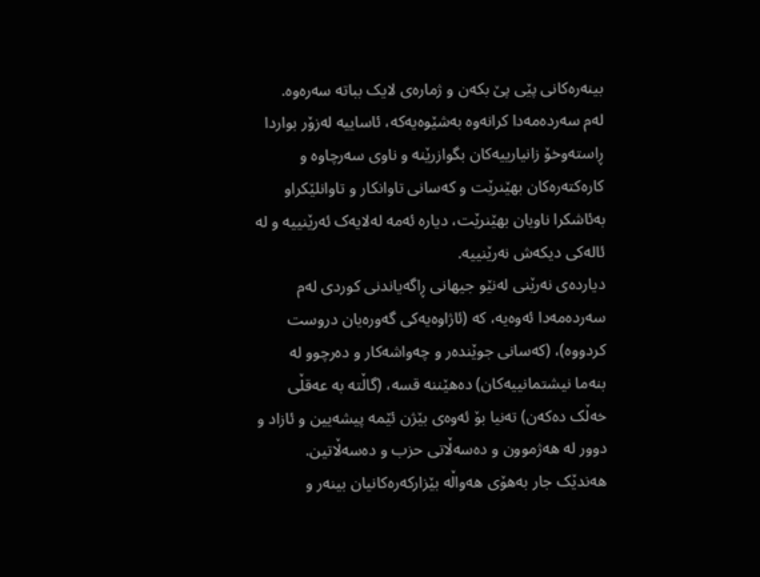بینەرەکانی پێی پێ بکەن و ژمارەی لایک بباتە سەرەوە.
لەم سەردەمەدا کرانەوە بەشێوەیەکە، ئاساییە لەزۆر بواردا ڕاستەوخۆ زانیارییەکان بگوازرێنە و ناوی سەرچاوە و کارەکتەرەکان بهێنرێت و کەسانی تاوانکار و تاوانلێکراو بەئاشکرا ناویان بهێنرێت، دیارە ئەمە لەلایەک ئەرێنییە و لە ئالەکی دیکەش نەرێنییە.
دیاردەی نەرێنی لەنێو جیهانی ڕاگەیاندنی کوردی لەم سەردەمەدا ئەوەیە، کە (ئاژاوەیەکی گەورەیان دروست کردووە)، (کەسانی جوێندەر و چەواشەکار و دەرچوو لە بنەما نیشتمانییەکان) دەهێننە قسە، (گاڵتە بە عەقڵی خەڵک دەکەن) تەنیا بۆ ئەوەی بێژن ئێمە پیشەیین و ئازاد و دوور لە هەژموون و دەسەڵاتی حزب و دەسەڵاتین. هەندێک جار بەهۆی هەواڵە بێزارکەرەکانیان بینەر و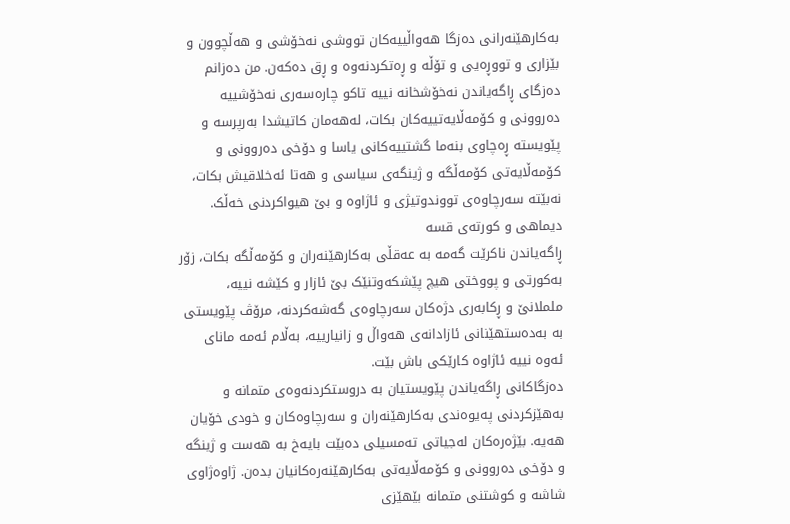بەکارهێنەرانی دەزگا هەواڵییەکان تووشی نەخۆشی و هەڵچوون و بێزاری و تووڕەیی و تۆڵە و ڕەتکردنەوە و ڕق دەکەن. من دەزانم دەزگای ڕاگەیاندن نەخۆشخانە نییە تاکو چارەسەری نەخۆشییە دەروونی و کۆمەڵایەتییەکان بکات، لەهەمان کاتیشدا بەرپرسە و پێویستە ڕەچاوی بنەما گشتییەکانی یاسا و دۆخی دەروونی و کۆمەڵایەتی کۆمەڵگە و ژینگەی سیاسی و هەتا ئەخلاقیش بکات، نەبێتە سەرچاوەی تووندوتیژی و ئاژاوە و بێ هیواکردنی خەڵک.
دیماهی و کورتەی قسە
ڕاگەیاندن ناکرێت گەمە بە عەقڵی بەکارهێنەران و کۆمەڵگە بکات، زۆر بەکورتی و پووختی هیچ پێشکەوتنێک بێ ئازار و کێشە نییە، ململانێ و ڕکابەری دژەکان سەرچاوەی گەشەکردنە، مرۆڤ پێویستی بە بەدەستهێنانی ئازادانەی هەواڵ و زانیارییە، بەڵام ئەمە مانای ئەوە نییە ئاژاوە کارێکی باش بێت.
دەزگاکانی ڕاگەیاندن پێویستیان بە دروستکردنەوەی متمانە و بەهێزکردنی پەیوەندی بەکارهێنەران و سەرچاوەکان و خودی خۆیان هەیە. بێژەرەکان لەجیاتی تەمسیلی دەبێت بایەخ بە هەست و ژینگە و دۆخی دەروونی و کۆمەڵایەتی بەکارهێنەرەکانیان بدەن. ژاوەژاوی شاشە و کوشتنی متمانە بێهێزی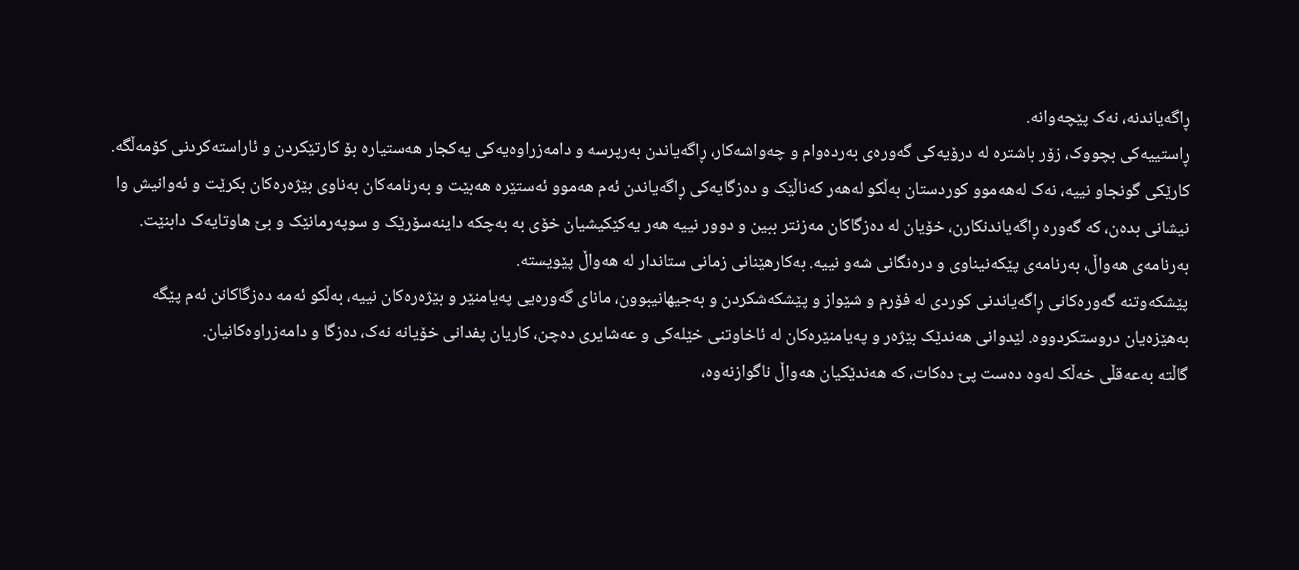ڕاگەیاندنە، نەک پێچەوانە.
ڕاستییەکی بچووک، زۆر باشترە لە درۆیەکی گەورەی بەردەوام و چەواشەکار، ڕاگەیاندن بەرپرسە و دامەزراوەیەکی یەکجار هەستیارە بۆ کارتێکردن و ئاراستەکردنی کۆمەڵگە.
کارێکی گونجاو نییە، نەک لەهەموو کوردستان بەڵکو لەهەر کەناڵێک و دەزگایەکی ڕاگەیاندن ئەم هەموو ئەستێرە هەبێت و بەرنامەکان بەناوی بێژەرەکان بکرێت و ئەوانیش وا نیشانی بدەن، کە گەورە ڕاگەیاندنکارن، خۆیان لە دەزگاکان مەزنتر ببین و دوور نییە هەر یەکێکیشیان خۆی بە بەچکە داینەسۆرێک و سوپەرمانێک و بێ هاوتایەک دابنێت. بەرنامەی هەواڵ، بەرنامەی پێکەنیناوی و درەنگانی شەو نییە. بەکارهێنانی زمانی ستاندار لە هەواڵ پێویستە.
پێشکەوتنە گەورەکانی ڕاگەیاندنی کوردی لە فۆرم و شێواز و پێشکەشکردن و بەجیهانیبوون، مانای گەورەیی پەیامنێر و بێژەرەکان نییە، بەڵکو ئەمە دەزگاکانن ئەم پێگە بەهێزەیان دروستکردووە. لێدوانی هەندێک بێژەر و پەیامنێرەکان لە ئاخاوتنی خێلەکی و عەشایری دەچن، کاریان پفدانی خۆیانە نەک، دەزگا و دامەزراوەکانیان.
گاڵتە بەعەقڵی خەڵک لەوە دەست پێ دەکات، کە هەندێکیان هەواڵ ناگوازنەوە،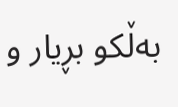بەڵکو بڕیار و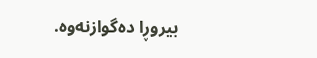بیروڕا دەگوازنەوە.